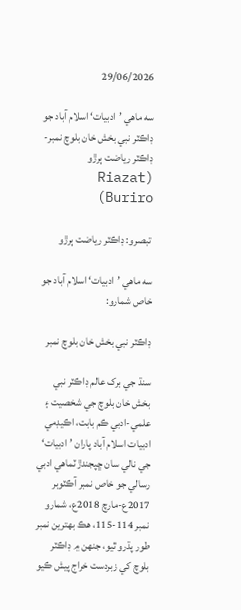29/06/2026

سه ماهي ’ادبيات‘ اسلام آباد جو ڊاڪٽر نبي بخش خان بلوچ نمبر- ڊاڪٽر رياضت ٻرڙو (Riazat Buriro)

 تبصرو: ڊاڪٽر رياضت ٻرڙو

سه ماهي ’ادبيات‘ اسلام آباد جو خاص شمارو:

ڊاڪٽر نبي بخش خان بلوچ نمبر

سنڌ جي برک عالم ڊاڪٽر نبي بخش خان بلوچ جي شخصيت ۽ علمي-ادبي ڪم بابت، اڪيڊمي ادبيات اسلام آباد پاران ’ادبيات‘ جي نالي سان ڇپجندڙ ٽماهي ادبي رسالي جو خاص نمبر آڪٽوبر 2017ع-مارچ 2018ع، شمارو نمبر 114-115، هڪ بھترين نمبر طور پڌرو ٿيو، جنھن ۾ ڊاڪٽر بلوچ کي زبردست خراج پيش ڪيو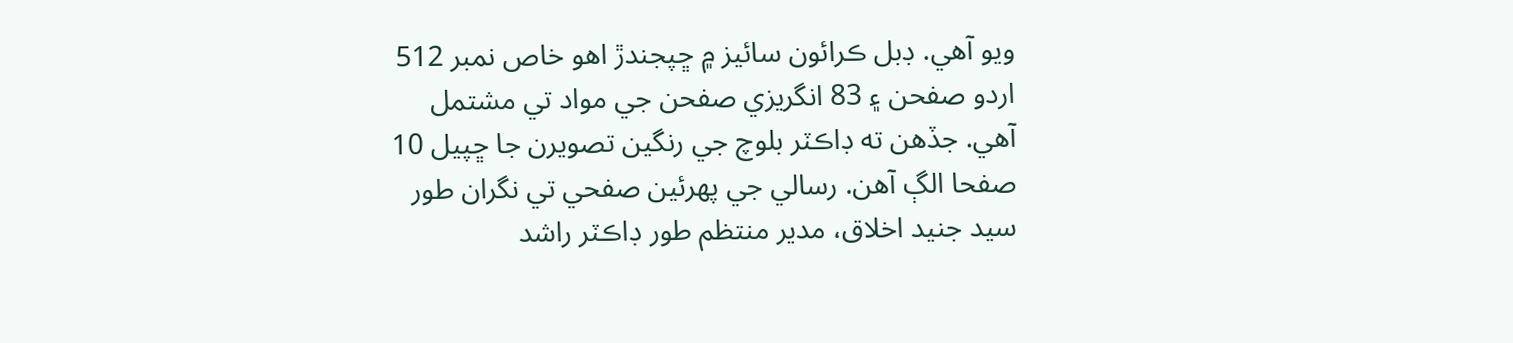ويو آهي. ڊبل ڪرائون سائيز ۾ ڇپجندڙ اهو خاص نمبر 512 اردو صفحن ۽ 83 انگريزي صفحن جي مواد تي مشتمل آهي. جڏهن ته ڊاڪٽر بلوچ جي رنگين تصويرن جا ڇپيل 10 صفحا الڳ آهن. رسالي جي پھرئين صفحي تي نگران طور سيد جنيد اخلاق، مدير منتظم طور ڊاڪٽر راشد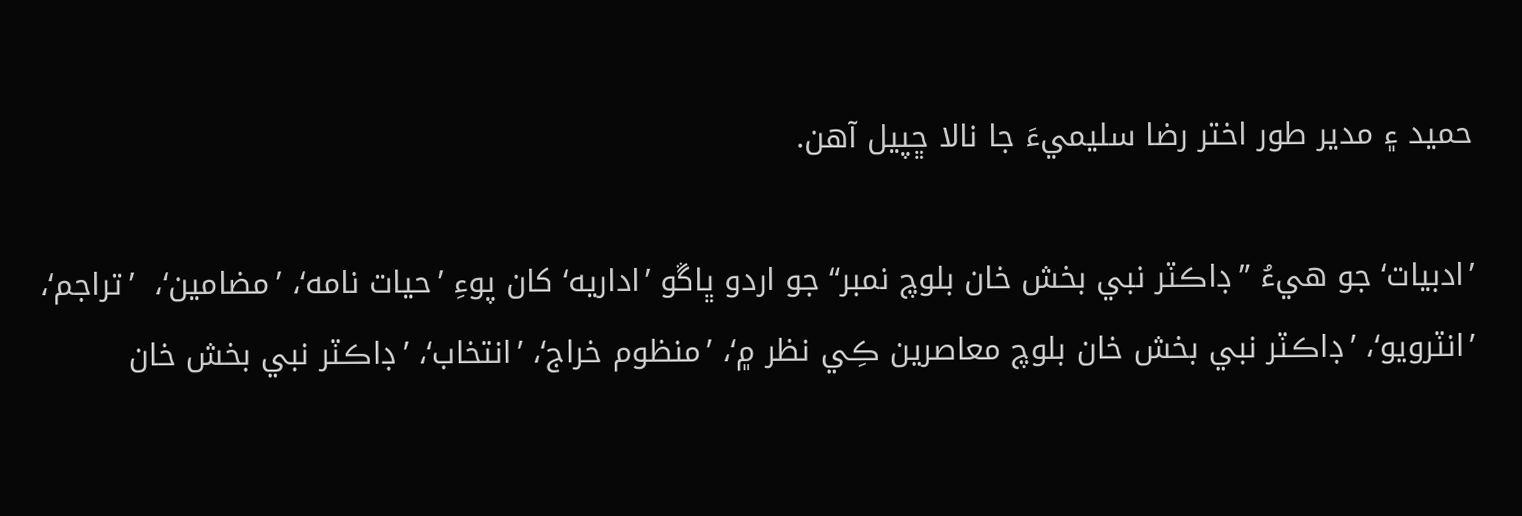حميد ۽ مدير طور اختر رضا سليميءَ جا نالا ڇپيل آهن.

’ادبيات‘ جو هيءُ ”ڊاڪٽر نبي بخش خان بلوچ نمبر“ جو اردو ڀاڱو ’اداريه‘ کان پوءِ ’حيات نامه‘، ’مضامين‘،  ’تراجم‘، ’انٽرويو‘، ’ڊاڪٽر نبي بخش خان بلوچ معاصرين ڪِي نظر ۾‘، ’منظوم خراج‘، ’انتخاب‘، ’ڊاڪٽر نبي بخش خان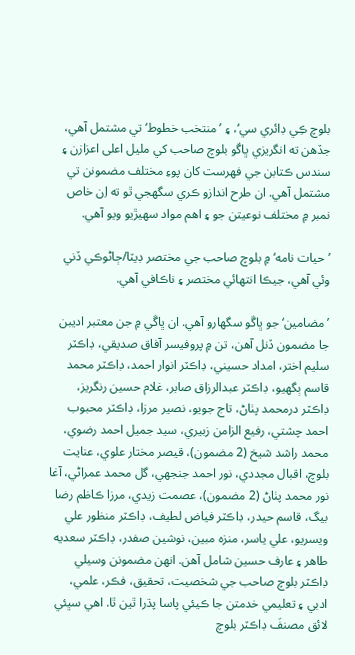بلوچ ڪِي ڊائري سي‘، ۽ ’منتخب خطوط‘ تي مشتمل آهي، جڏهن ته انگريزي ڀاڱو بلوچ صاحب کي مليل اعلى اعزازن ۽ سندس ڪتابن جي فھرست کان پوءِ مختلف مضمونن تي مشتمل آهي. ان طرح اندازو ڪري سگهجي ٿو ته اِن خاص نمبر ۾ مختلف نوعيتن جو ۽ اهم مواد سھيڙيو ويو آهي.

’حيات نامه‘ ۾ بلوچ صاحب جي مختصر ڊيٽا/ڄاڻوڪي ڏني وئي آهي، جيڪا انتھائي مختصر ۽ ناڪافي آهي.

’مضامين‘ جو ڀاڱو سگهارو آهي. ان ڀاڱي ۾ جن معتبر اديبن جا مضمون ڏنل آهن، تن ۾ پروفيسر آفاق صديقي، ڊاڪٽر سليم اختر، امداد حسيني، ڊاڪٽر انوار احمد، ڊاڪٽر محمد قاسم ٻگهيو، ڊاڪٽر عبدالرزاق صابر، غلام حسين رنگريز، ڊاڪٽر درمحمد پٺاڻ، تاج جويو، نصير مرزا، ڊاڪٽر محبوب احمد چشتي، رفيع الزامن زبيري، سيد جميل احمد رضوي، محمد راشد شيخ (2 مضمون)، قيصر مختار علوي، عنايت بلوچ، اقبال مجددي، نور احمد جنجهي، گل محمد عمراڻي، آغا نور محمد پٺاڻ (2 مضمون)، عصمت زيدي، مرزا ڪاظم رضا بيگ، قاسم حيدر، ڊاڪٽر فياض لطيف، ڊاڪٽر منظور علي ويسريو، علي ياسر، منزه مبين، نوشين صفدر، ڊاڪٽر سعديه طاهر ۽ عارف حسين شامل آهن. انهن مضمونن وسيلي ڊاڪٽر بلوچ صاحب جي شخصيت، تحقيق، فڪر، علمي، ادبي ۽ تعليمي خدمتن جا ڪيئي پاسا پڌرا ٿين ٿا. اهي سڀئي لائق مصنفَ ڊاڪٽر بلوچ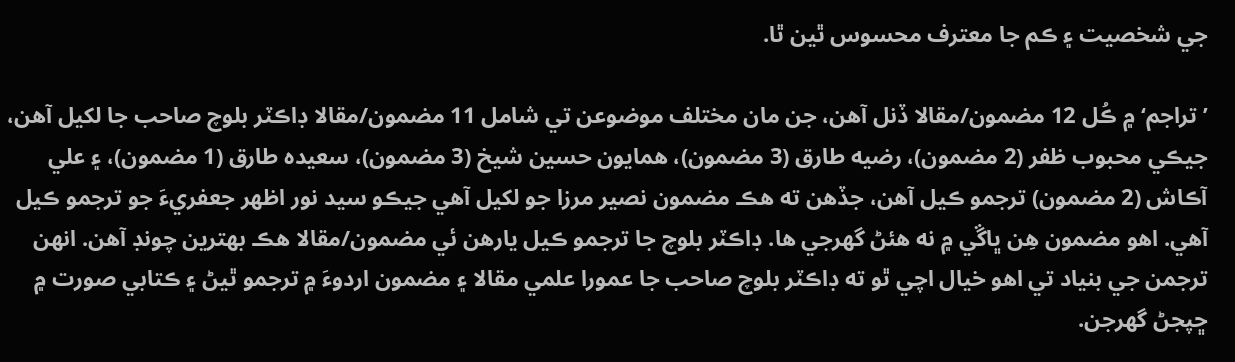جي شخصيت ۽ ڪم جا معترف محسوس ٿين ٿا.

’تراجم‘ ۾ ڪُل 12 مضمون/مقالا ڏنل آهن، جن مان مختلف موضوعن تي شامل 11 مضمون/مقالا ڊاڪٽر بلوچ صاحب جا لکيل آهن، جيڪي محبوب ظفر (2 مضمون)، رضيه طارق (3 مضمون)، همايون حسين شيخ (3 مضمون)، سعيده طارق (1 مضمون)، ۽ علي آڪاش (2 مضمون) ترجمو ڪيل آهن، جڏهن ته هڪ مضمون نصير مرزا جو لکيل آهي جيڪو سيد نور اظھر جعفريءَ جو ترجمو ڪيل آهي. اهو مضمون هِن ڀاڱي ۾ نه هئڻ گهرجي ها. ڊاڪٽر بلوچ جا ترجمو ڪيل يارهن ئي مضمون/مقالا هڪ بھترين چونڊ آهن. انهن ترجمن جي بنياد تي اهو خيال اچي ٿو ته ڊاڪٽر بلوچ صاحب جا عمورا علمي مقالا ۽ مضمون اردوءَ ۾ ترجمو ٿيڻ ۽ ڪتابي صورت ۾ ڇپجڻ گهرجن.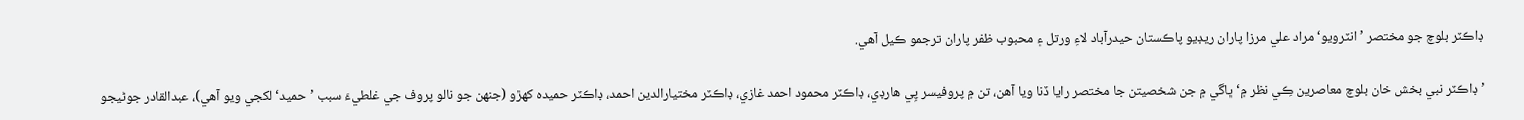ڊاڪٽر بلوچ جو مختصر ’انٽرويو‘ مراد علي مرزا پاران ريڊيو پاڪستان حيدرآباد لاءِ ورتل ۽ محبوب ظفر پاران ترجمو ڪيل آهي.

’ڊاڪٽر نبي بخش خان بلوچ معاصرين ڪِي نظر ۾‘ ڀاڱي ۾ جن شخصيتن جا مختصر رايا ڏنا ويا آهن، تن ۾ پروفيسر پِي هارڊي، ڊاڪٽر محمود احمد غازي، ڊاڪٽر مختيارالدين احمد، ڊاڪٽر حميده کھڙو (جنھن جو نالو پروف جي غلطيءَ سبب ’حميد‘ لکجي ويو آهي)، عبدالقادر جوڻيجو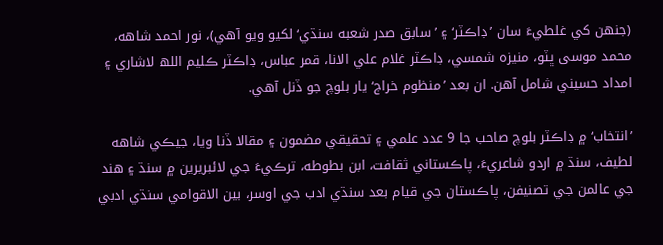(جنھن کي غلطيءَ سان ’ڊاڪٽر‘ ۽ ’سابق صدر شعبه سنڌي‘ لکيو ويو آهي)، نور احمد شاهه، محمد موسى ڀٽو، منيزه شمسي، ڊاڪٽر غلام علي الانا، قمر عباس، ڊاڪٽر ڪليم اللھ لاشاري ۽ امداد حسيني شامل آهن. ان بعد ’منظوم خراج‘ يار بلوچ جو ڏنل آهي.

’انتخاب‘ ۾ ڊاڪٽر بلوچ صاحب جا 9 عدد علمي ۽ تحقيقي مضمون ۽ مقالا ڏنا ويا، جيڪي شاهه لطيف، سنڌ ۾ اردو شاعريءَ، پاڪستاني ثقافت، ابن بطوطه، ترڪيءَ جي لائبريرين ۾ سنڌ ۽ هند جي عالمن جي تصنيفن، پاڪستان جي قيام بعد سنڌي ادب جي اوسر، بين الاقوامي سنڌي ادبي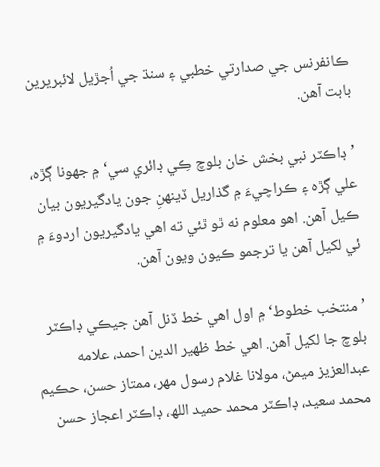ڪانفرنس جي صدارتي خطبي ۽ سنڌ جي اُجڙيل لائبريرين بابت آهن.

’ڊاڪٽر نبي بخش خان بلوچ ڪِي ڊائري سي‘ ۾ جهونا ڳڙه، علي ڳڙه ۽ ڪراچيءَ ۾ گذاريل ڏينھنِ جون يادگيريون بيان ڪيل آهن. اهو معلوم نه ٿو ٿئي ته اهي يادگيريون اردوءَ ۾ ئي لکيل آهن يا ترجمو ڪيون ويون آهن.

’منتخب خطوط‘ ۾ اول اهي خط ڏنل آهن جيڪي ڊاڪٽر بلوچ جا لکيل آهن. اهي خط ظھير الدين احمد، علامه عبدالعزيز ميمڻ، مولانا غلام رسول مھر، ممتاز حسن، حڪيم محمد سعيد، ڊاڪٽر محمد حميد اللھ، ڊاڪٽر اعجاز حسن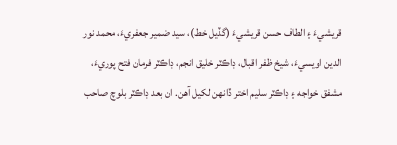قريشيءَ ۽ الطاف حسن قريشيءَ (گڏيل خط)، سيد ضمير جعفريءَ، محمد نور الدين اويسيءَ، شيخ ظفر اقبال، ڊاڪٽر خليق انجم، ڊاڪٽر فرمان فتح پوريءَ، مشفق خواجه ۽ ڊاڪٽر سليم اختر ڏانھن لکيل آهن. ان بعد ڊاڪٽر بلوچ صاحب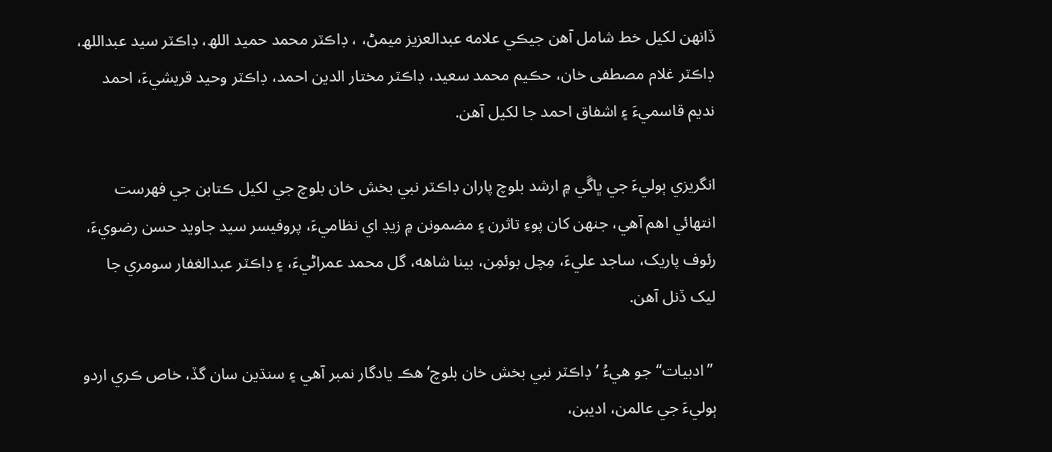ڏانھن لکيل خط شامل آهن جيڪي علامه عبدالعزيز ميمڻ، ، ڊاڪٽر محمد حميد اللھ، ڊاڪٽر سيد عبداللھ، ڊاڪٽر غلام مصطفى خان، حڪيم محمد سعيد، ڊاڪٽر مختار الدين احمد، ڊاڪٽر وحيد قريشيءَ، احمد نديم قاسميءَ ۽ اشفاق احمد جا لکيل آهن.

انگريزي ٻوليءَ جي ڀاڱي ۾ ارشد بلوچ پاران ڊاڪٽر نبي بخش خان بلوچ جي لکيل ڪتابن جي فھرست انتھائي اهم آهي، جنھن کان پوءِ تاثرن ۽ مضمونن ۾ زيڊ اي نظاميءَ، پروفيسر سيد جاويد حسن رضويءَ، رئوف پاريک، ساجد عليءَ، مِچل بوئمِن، بينا شاھه، گل محمد عمراڻيءَ، ۽ ڊاڪٽر عبدالغفار سومري جا ليک ڏنل آهن.

 ”ادبيات“ جو هيءُ ’ڊاڪٽر نبي بخش خان بلوچ‘ هڪ يادگار نمبر آهي ۽ سنڌين سان گڏ، خاص ڪري اردو ٻوليءَ جي عالمن، اديبن،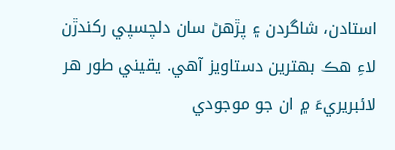استادن، شاگردن ۽ پڙهڻ سان دلچسپي رکندڙن لاءِ هڪ بھترين دستاويز آهي. يقيني طور هر لائبريريءَ ۾ ان جو موجودي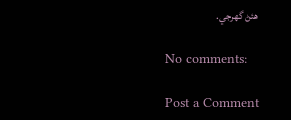هئڻ گهرجي.

No comments:

Post a Comment